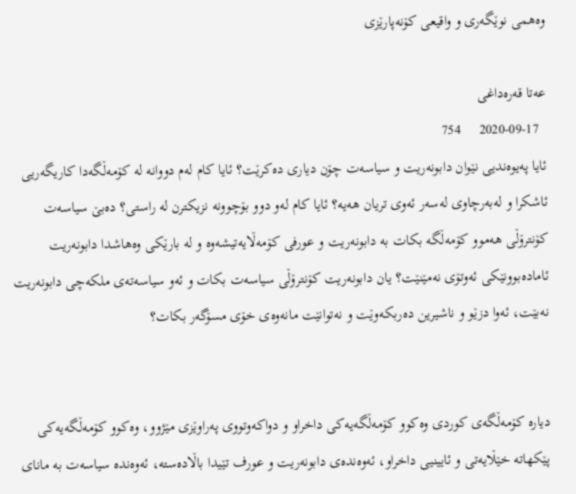وه‌همی نوێگه‌ری و واقیعی كۆنه‌پارێزى

عه‌تا قه‌ره‌داغی
  2020-09-17     754
ئایا په‌یوه‌ندیی نێوان دابونه‌ریت‌ و سیاسه‌ت چۆن دیاری ده‌كرێت؟ ئایا كام له‌م دووانه‌ له‌ كۆمه‌ڵگه‌دا كاریگه‌ریی ئاشكرا و له‌به‌رچاوی له‌سه‌ر ئه‌وی تریان هه‌یه‌؟ ئایا كام له‌و دوو بۆچوونه‌ نزیكترن له‌ راستی؟ ده‌بێ سیاسه‌ت كۆنترۆڵی هه‌موو كۆمه‌ڵگه‌ بكات به‌ دابونه‌ریت‌ و عورفی كۆمه‌ڵایه‌تیشه‌وه‌‌ و له‌ بارێكی وه‌هاشدا دابونه‌ریت ئاماده‌بوونێكی ئه‌وتۆی نه‌مێنێت؟ یان دابونه‌ریت كۆنترۆڵی سیاسه‌ت بكات‌ و ئه‌و سیاسه‌ته‌ی ملكه‌چی دابونەریت نه‌بێت، ئه‌وا دزێو‌ و ناشیرین ده‌ربكه‌وێت‌ و نه‌توانێت مانه‌وه‌ی خۆی مسۆگه‌ر بكات؟


دیاره‌ كۆمه‌ڵگه‌ی كوردی وه‌كوو كۆمه‌ڵگه‌یه‌كی داخراو و دواكه‌وتووی په‌راوێزی مێژوو، وه‌كوو كۆمه‌ڵگه‌یه‌كی پێكهاته‌ خێڵایه‌تی ‌و ئایینیی داخراو، ئه‌وه‌نده‌ی دابونه‌ریت ‌و عورف تێیدا باڵاده‌سته‌، ئه‌وه‌نده‌ سیاسه‌ت به‌ مانای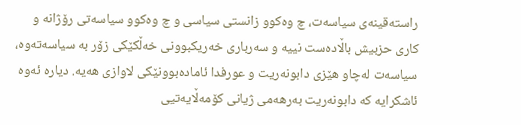راسته‌قینه‌ی سیاسه‌ت، چ وه‌كوو زانستی سیاسی‌ و چ وه‌كوو سیاسه‌تی رۆژانه‌ و كاری حزبیش باڵاده‌ست نییه‌ و سه‌رباری خه‌ریكبوونی خه‌ڵكێكی زۆر به‌ سیاسه‌ته‌وه‌، سیاسه‌ت له‌چاو هێزی دابونه‌ریت‌ و عورفدا ئاماده‌بوونێكی لاوازی هه‌یه‌. دیاره‌ ئه‌وه‌ ئاشكرایه كه‌ دابونەریت به‌رهه‌می ژیانی كۆمه‌ڵایه‌تیی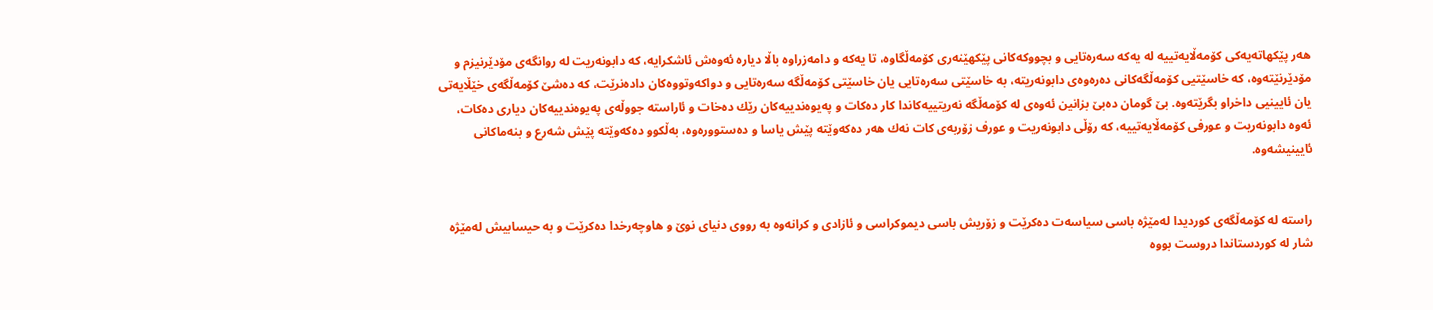هه‌ر پێكهاته‌یه‌كی كۆمه‌ڵایه‌تییه‌ له‌ یه‌كه‌ سه‌ره‌تایی‌ و بچووكه‌كانی پێكهێنه‌ری كۆمه‌ڵگاوه‌، تا یه‌كه‌ و دامه‌زراوه‌ باڵا دیاره‌ ئه‌وه‌ش ئاشكرایه‌، كه‌ دابونەریت له‌ روانگه‌ی مۆدێرنیزم‌ و مۆدێرنێته‌وه‌، كه‌ خاسێتیی كۆمه‌ڵگه‌كانی ده‌ره‌وه‌ی دابونەریته‌، به‌ خاسێتی سه‌ره‌تایی یان خاسێتی كۆمه‌ڵگه‌ سه‌ره‌تایی‌ و دواكه‌وتووه‌كان داده‌نرێت، كه‌ ده‌شێ كۆمه‌ڵگه‌ی خێڵایه‌تی یان ئایینیی داخراو بگرێته‌وه‌. بێ گومان ده‌بێ بزانین ئه‌وه‌ی له‌ كۆمه‌ڵگه‌ نه‌ریتییه‌كاندا كار ده‌كات‌ و په‌یوه‌ندییه‌كان رێك ده‌خات‌ و ئاراسته‌ جووڵه‌ی په‌یوه‌ندییه‌كان دیاری ده‌كات، ئه‌وه‌ دابونه‌ریت‌ و عورفی كۆمه‌ڵایه‌تییه‌، كه‌ رۆڵی دابونه‌ریت‌ و عورف زۆربه‌ی كات نه‌ك هه‌ر ده‌كه‌وێته‌ پێش یاسا و ده‌ستووره‌وه‌، به‌ڵكوو ده‌كه‌وێته‌ پێش شه‌رع‌ و بنه‌ماكانی ئایینیشه‌وه‌.


راسته‌ له‌ كۆمه‌ڵگه‌ی كوردیدا له‌مێژه‌ باسی سیاسه‌ت ده‌كرێت‌ و زۆریش باسی دیموكراسی‌ و ئازادی‌ و كرانه‌وه‌ به‌ رووی دنیای نوێ‌ و هاوچه‌رخدا ده‌كرێت‌ و به‌ حیسابیش له‌مێژه‌ شار له‌ كوردستاندا دروست بووه‌‌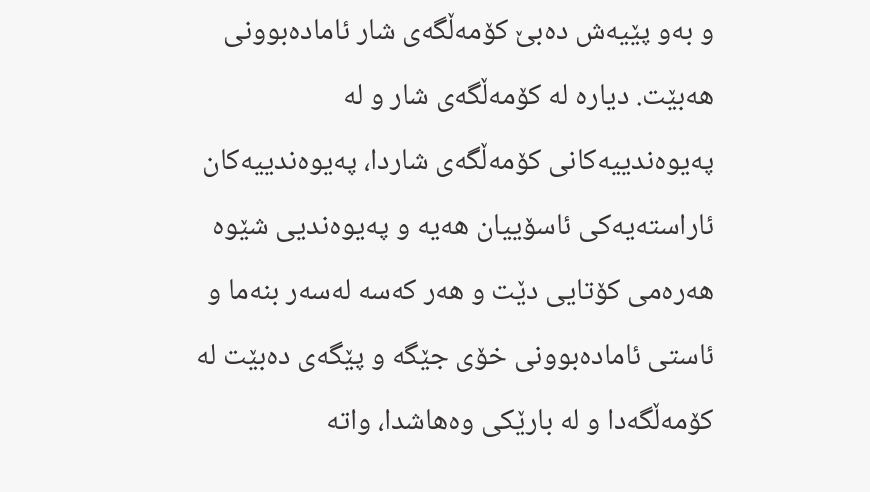و به‌و پێیه‌ش ده‌بێ كۆمه‌ڵگه‌ی شار ئاماده‌بوونی هه‌بێت. دیاره‌ له‌ كۆمه‌ڵگه‌ی شار و له‌ په‌یوه‌ندییه‌كانی كۆمه‌ڵگه‌ی شاردا، په‌یوه‌ندییه‌كان ئاراسته‌یه‌كی ئاسۆییان هه‌یه‌ و په‌یوه‌ندیی شێوه‌ هه‌ره‌می كۆتایی دێت‌ و هه‌ر كه‌سه‌ له‌سه‌ر بنه‌ما و ئاستی ئاماده‌بوونی خۆی جێگه‌ و پێگه‌ی ده‌بێت له‌ كۆمه‌ڵگه‌دا و له‌ بارێكی وه‌هاشدا، واته‌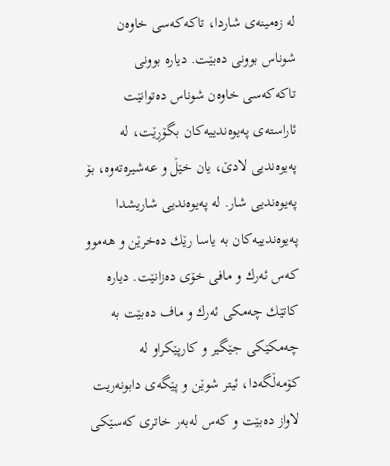له‌ زه‌مینه‌ی شاردا، تاكه‌كه‌سی خاوه‌ن شوناس بوونی ده‌بێت. دیاره‌ بوونی تاكه‌كه‌سی خاوه‌ن شوناس ده‌توانێت ئاراسته‌ی په‌یوه‌ندییه‌كان بگۆڕێت، له‌ په‌یوه‌ندیی لادێ، یان خێڵ‌ و عه‌شیره‌ته‌وه‌، بۆ په‌یوه‌ندیی شار. له‌ په‌یوه‌ندیی شاریشدا په‌یوه‌ندییه‌كان به‌ یاسا رێك ده‌خرێن‌ و هه‌موو كه‌س ئه‌رك‌ و مافی خۆی ده‌زانێت. دیاره‌ كاتێك چه‌مكی ئه‌رك ‌و ماف ده‌بێت به‌ چه‌مكێكی جێگیر و كارپێكراو له‌ كۆمه‌ڵگه‌دا، ئیتر شوێن‌ و پێگه‌ی دابونه‌ریت‌ لاواز ده‌بێت‌ و كه‌س له‌به‌ر خاتری كه‌سێكی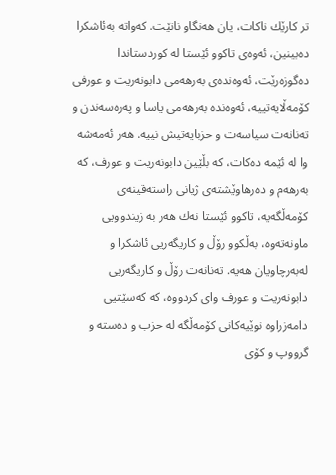تر كارێك ناكات، یان هه‌نگاو نانێت. كه‌واته‌ به‌ئاشكرا ده‌بینین، ئه‌وه‌ی تاكوو ئێستا له‌ كوردستاندا ده‌گوزه‌رێت، ئه‌وه‌نده‌ی به‌رهه‌می دابونه‌ریت‌ و عورفی كۆمه‌ڵایه‌تییه‌، ئه‌وه‌نده‌ به‌رهه‌می یاسا و په‌ره‌سه‌ندن‌ و ته‌نانه‌ت سیاسه‌ت‌ و حزبایه‌تیش نییه‌. هه‌ر ئه‌مه‌شه‌ وا له‌ ئێمه‌ ده‌كات، كه‌ بڵێین دابونه‌ریت‌ و عورف، كه‌ به‌رهه‌م‌ و ده‌رهاوێشته‌ی ژیانی راسته‌قینه‌ی كۆمه‌ڵگه‌یه‌، تاكوو ئێستا نه‌ك هه‌ر به‌ زیندوویی ماونه‌ته‌وه‌، به‌ڵكوو رۆڵ‌ و كاریگه‌ریی ئاشكرا و له‌به‌رچاویان هه‌یه‌. ته‌نانه‌ت رۆڵ‌ و كاریگه‌ریی دابونه‌ریت‌ و عورف وای كردووه‌، كه‌ كه‌سێتیی دامه‌زراوه‌ نوێیه‌كانی كۆمه‌ڵگه‌ له‌ حزب‌ و ده‌سته‌ و گرووپ‌ و كۆی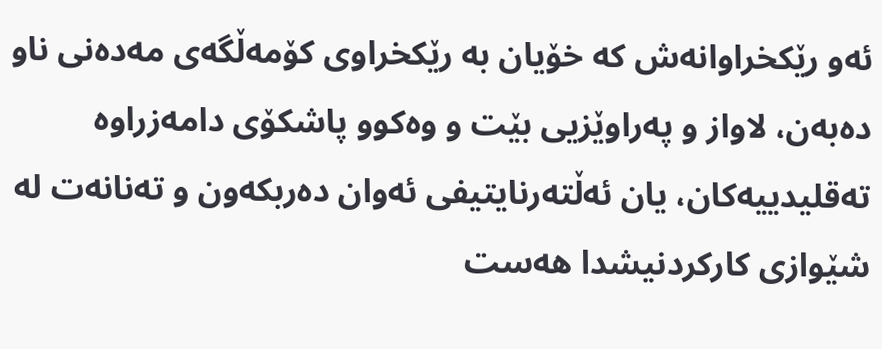ئه‌و رێكخراوانه‌ش كه‌ خۆیان به‌ رێكخراوی كۆمه‌ڵگه‌ی مه‌ده‌نی ناو ده‌به‌ن، لاواز و په‌راوێزیی بێت‌ و وه‌كوو پاشكۆی دامه‌زراوه‌ ته‌قلیدییه‌كان، یان ئه‌ڵته‌رنایتیفی ئه‌وان ده‌ربكه‌ون‌ و ته‌نانه‌ت له‌ شێوازی كاركردنیشدا هه‌ست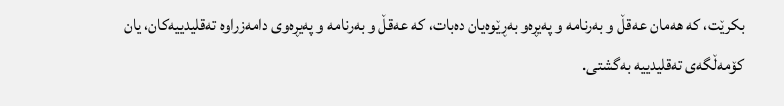بكرێت، كه‌ هه‌مان عه‌قڵ‌ و به‌رنامه‌ و په‌یڕه‌و به‌ڕێوه‌یان ده‌بات، كه‌ عه‌قڵ‌ و به‌رنامه‌ و په‌یڕه‌وی دامه‌زراوه‌ ته‌قلیدییه‌كان، یان كۆمه‌ڵگه‌ی ته‌قلیدییه‌ به‌گشتی.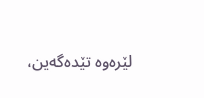لێره‌وه‌ تێده‌گه‌ین،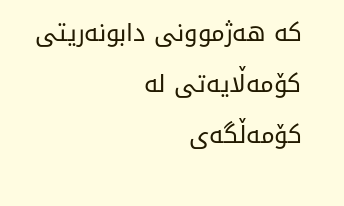كه‌ هه‌ژموونی دابونه‌ریتی كۆمه‌ڵایه‌تی له‌ كۆمه‌ڵگه‌ی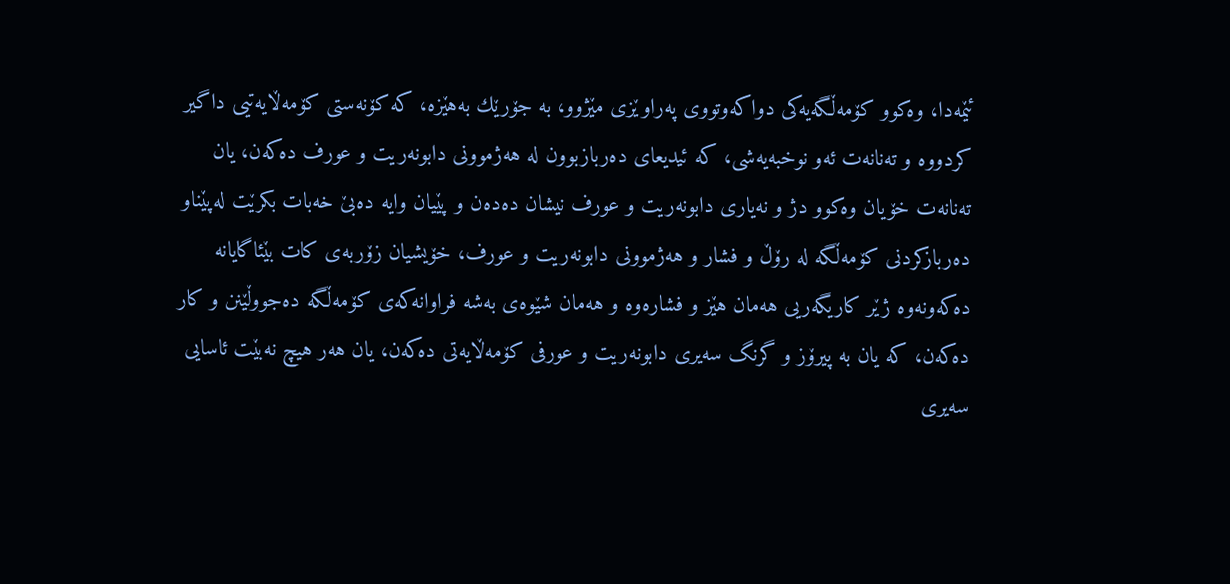ئێمه‌دا، وه‌كوو كۆمه‌ڵگه‌یه‌كی دواكه‌وتووی په‌راوێزی مێژوو، به‌ جۆرێك به‌هێزه‌، كه‌ كۆنه‌ستی كۆمه‌ڵایه‌تیی داگیر كردووه‌ و ته‌نانه‌ت ئه‌و نوخبه‌یه‌شی، كه‌ ئیدیعای ده‌ربازبوون له‌ هه‌ژموونی دابونه‌ریت‌ و عورف ده‌كه‌ن، یان ته‌نانه‌ت خۆیان وه‌كوو دژ و نه‌یاری دابونه‌ریت و عورف نیشان ده‌ده‌ن‌ و پێیان وایه‌ ده‌بێ خه‌بات بكرێت له‌پێناو ده‌ربازكردنی كۆمه‌ڵگه‌ له‌ رۆڵ‌ و فشار و هه‌ژموونی دابونه‌ریت‌ و عورف، خۆیشیان زۆربه‌ی كات بێئاگایانه‌ ده‌كه‌ونه‌وه‌ ژێر كاریگه‌ریی هه‌مان هێز و فشاره‌وه‌‌ و هه‌مان شێوه‌ی به‌شه‌ فراوانه‌كه‌ی كۆمه‌ڵگه‌ ده‌جووڵێنن‌ و كار ده‌كه‌ن، كه‌ یان به‌ پیرۆز و گرنگ سه‌یری دابونه‌ریت‌ و عورفی كۆمه‌ڵایه‌تی ده‌كه‌ن، یان هه‌ر هیچ نه‌بێت ئاسایی سه‌یری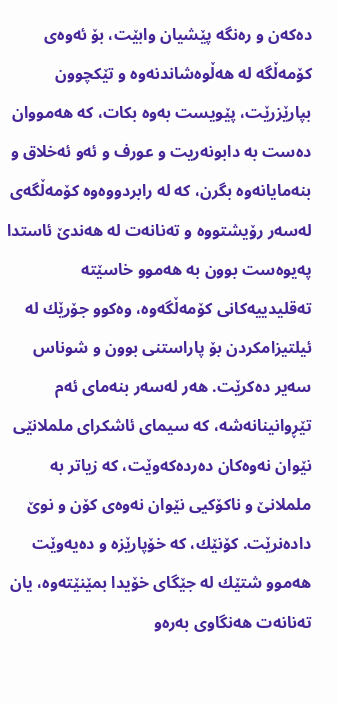ده‌كه‌ن‌ و ره‌نگه‌ پێشیان وابێت، بۆ ئه‌وه‌ی كۆمه‌ڵگه‌ له‌ هه‌ڵوه‌شاندنه‌وه‌ و تێكچوون بپارێزرێت، پێویست به‌وه‌ بكات، كه‌ هه‌مووان ده‌ست به‌ دابونه‌ریت‌ و عورف‌ و ئه‌و ئه‌خلاق‌ و بنه‌مایانه‌وه‌ بگرن، كه‌ له‌ رابردووه‌وه‌ كۆمه‌ڵگه‌ی له‌سه‌ر رۆیشتووه‌ و ته‌نانه‌ت له‌ هه‌ندێ ئاستدا په‌یوه‌ست بوون به‌ هه‌موو خاسێته‌ ته‌قلیدییه‌كانی كۆمه‌ڵگه‌وه‌، وه‌كوو جۆرێك له‌ ئیلتیزامكردن بۆ پاراستنی بوون‌ و شوناس سه‌یر ده‌كرێت. هه‌ر له‌سه‌ر بنه‌مای ئه‌م تێڕوانینانه‌شه‌، كه‌ سیمای ئاشكرای ململانێی نێوان نه‌وه‌كان ده‌رده‌كه‌وێت، كه‌ زیاتر به‌ ململانێ‌ و ناكۆكیی نێوان نه‌وه‌ی كۆن‌ و نوێ داده‌نرێت. كۆنێك، كه‌ خۆپارێزه‌ و ده‌یه‌وێت هه‌موو شتێك له‌ جێگای خۆیدا بمێنێته‌وه‌، یان ته‌نانه‌ت هه‌نگاوی به‌ره‌و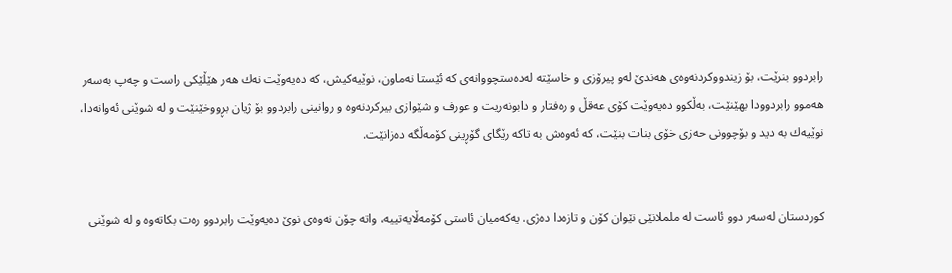رابردوو بنرێت، بۆ زیندووكردنه‌وه‌ی هه‌ندێ له‌و پیرۆزی‌ و خاسێته‌ له‌ده‌ستچووانه‌ی كه‌ ئێستا نه‌ماون، نوێیه‌كیش، كه‌ ده‌یه‌وێت نه‌ك هه‌ر هێڵێكی راست ‌و چه‌پ به‌سه‌ر هه‌موو رابردوودا بهێنێت، به‌ڵكوو ده‌یه‌وێت كۆی عه‌قڵ‌ و ره‌فتار و دابونه‌ریت‌ و عورف‌ و شێوازی بیركردنه‌وه‌ و روانینی رابردوو بۆ ژیان بڕووخێنێت‌ و له‌ شوێنی ئه‌وانه‌دا، نوێیه‌ك به‌ دید و بۆچوونی حه‌زی خۆی بنات بنێت، كه‌ ئه‌وه‌ش به‌ تاكه‌ رێگای گۆڕینی كۆمه‌ڵگه‌ ده‌زانێت.


كوردستان له‌سه‌ر دوو ئاست له‌ ململانێی نێوان كۆن‌ و تازه‌دا ده‌ژی. یه‌كه‌میان ئاستی كۆمه‌ڵایه‌تییه‌، واته‌ چۆن نه‌وه‌ی نوێ ده‌یه‌وێت رابردوو ره‌ت بكاته‌وه‌ و له‌ شوێنی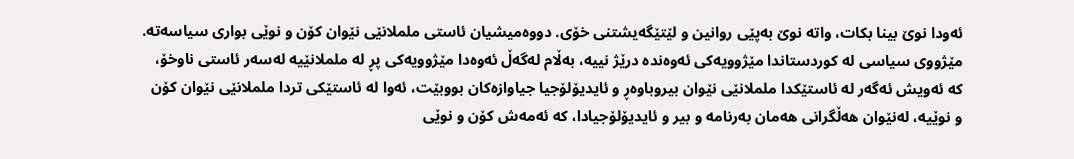ئه‌ودا نوێ بینا بكات، واته‌ نوێ به‌پێی روانین‌ و لێتێگه‌یشتنی خۆی. دووه‌میشیان ئاستی ململانێی نێوان كۆن‌ و نوێی بواری سیاسه‌ته‌. مێژووی سیاسی له‌ كوردستاندا مێژوویه‌كی ئه‌وه‌نده‌ درێژ نییه‌، به‌ڵام له‌گه‌ڵ ئه‌وه‌دا مێژوویه‌كی پڕ له‌ ململانێیه‌ له‌سه‌ر ئاستی ناوخۆ، كه‌ ئه‌ویش ئه‌گه‌ر له‌ ئاستێكدا ململانێی نێوان بیروباوه‌ڕ و ئایدیۆلۆجیا جیاوازه‌كان بووبێت، ئه‌وا له‌ ئاستێكی تردا ململانێی نێوان كۆن‌ و نوێیه‌، له‌نێوان هه‌ڵگرانی هه‌مان به‌رنامه‌ و بیر و ئایدیۆلۆجیادا، كه‌ ئه‌مه‌ش كۆن‌ و نوێی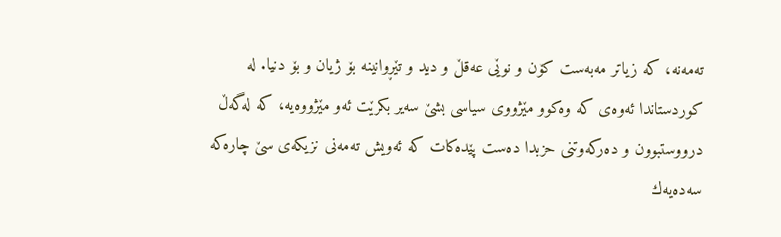ته‌مه‌نه‌، كه‌ زیاتر مه‌به‌ست كۆن و نوێی عه‌قڵ و دید و تێڕوانینه‌ بۆ ژیان و بۆ دنیا. له‌ كوردستاندا ئه‌وه‌ی كه‌ وه‌كوو مێژووی سیاسی بشێ سه‌یر بكرێت ئه‌و مێژووه‌یه‌، كه‌ له‌گه‌ڵ درووستبوون‌ و ده‌ركه‌وتنی حزبدا ده‌ست پێده‌كات كه‌ ئه‌ویش ته‌مه‌نی نزیكه‌ی سێ چاره‌كه‌ سه‌ده‌یه‌ك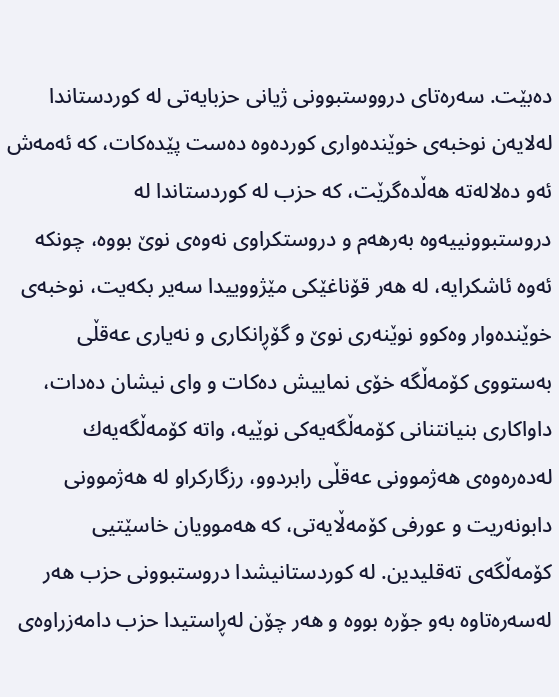ده‌بێت. سه‌ره‌تای درووستبوونی ژیانی حزبایه‌تی له‌ كوردستاندا له‌لایه‌ن نوخبه‌ی خوێنده‌واری كورده‌وه‌ ده‌ست پێده‌كات، كه‌ ئه‌مه‌ش ئه‌و ده‌لاله‌ته‌ هه‌ڵده‌گرێت، كه‌ حزب له‌ كوردستاندا له‌ دروستبوونییه‌وه‌ به‌رهه‌م‌ و دروستكراوی نه‌وه‌ی نوێ بووه‌، چونكه‌ ئه‌وه‌ ئاشكرایه‌، له‌ هه‌ر قۆناغێكی مێژووییدا سه‌یر بكه‌یت، نوخبه‌ی خوێنده‌وار وه‌كوو نوێنه‌ری نوێ‌ و گۆڕانكاری‌ و نه‌یاری عه‌قڵی به‌ستووی كۆمه‌ڵگه‌ خۆی نماییش ده‌كات‌ و وای نیشان ده‌دات، داواكاری بنیانتنانی كۆمه‌ڵگه‌یه‌كی نوێیه‌، واته‌ كۆمه‌ڵگه‌یه‌ك له‌ده‌ره‌وه‌ی هه‌ژموونی عه‌قڵی رابردوو، رزگاركراو له‌ هه‌ژموونی دابونه‌ریت‌ و عورفی كۆمه‌ڵایه‌تی، كه‌ هه‌موویان خاسێتیی كۆمه‌ڵگه‌ی ته‌قلیدین. له‌ كوردستانیشدا دروستبوونی حزب هه‌ر له‌سه‌ره‌تاوه‌ به‌و جۆره‌ بووه‌ و هه‌ر چۆن له‌ڕاستیدا حزب دامه‌زراوه‌ی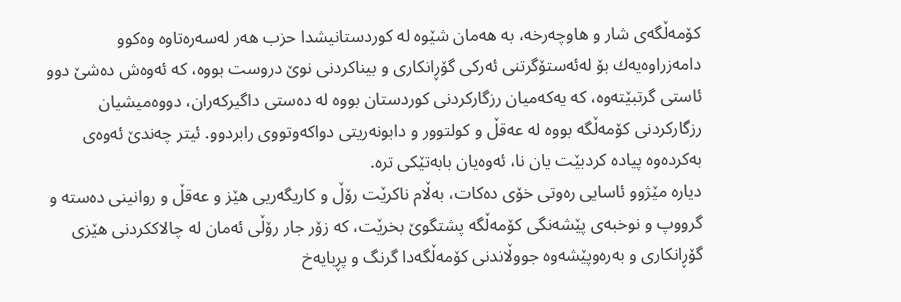كۆمه‌ڵگه‌ی شار و هاوچه‌رخه‌، به‌ هه‌مان شێوه‌ له‌ كوردستانیشدا حزب هه‌ر له‌سه‌ره‌تاوه‌ وه‌كوو دامه‌زراوه‌یه‌ك بۆ له‌ئه‌ستۆگرتنی ئه‌ركی گۆڕانكاری‌ و بیناكردنی نوێ دروست بووه‌، كه‌ ئه‌وه‌ش ده‌شێ دوو ئاستی گرتبێته‌وه‌، كه‌ یه‌كه‌میان رزگاركردنی كوردستان بووه‌ له‌ ده‌ستی داگیركه‌ران، دووه‌میشیان رزگاركردنی كۆمه‌ڵگه‌ بووه‌ له‌ عه‌قڵ‌ و كو‌لتوور و دابونه‌ریتی دواكه‌وتووی رابردوو. ئیتر چه‌ندێ ئه‌وه‌ی به‌كرده‌وه‌ پیاده‌ كردبێت یان نا، ئه‌وه‌یان بابه‌تێكی تره‌.
دیاره‌ مێژوو ئاسایی ره‌وتی خۆی ده‌كات، به‌ڵام ناكرێت رۆڵ‌ و كاریگه‌ریی هێز و عه‌قڵ‌ و روانینی ده‌سته‌ و گرووپ‌ و نوخبه‌ی پێشه‌نگی كۆمه‌ڵگه‌ پشتگوێ بخرێت، كه‌ زۆر جار رۆڵی ئه‌مان له‌ چالاككردنی هێزی گۆڕانكاری‌ و به‌ره‌وپێشه‌وه‌ جووڵاندنی كۆمه‌ڵگه‌دا گرنگ‌ و پڕبایه‌خ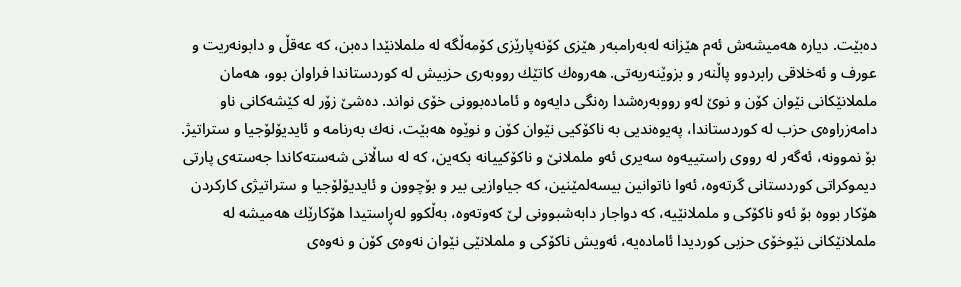ده‌بێت. دیاره‌ هه‌میشه‌ش ئه‌م هێزانه‌ له‌به‌رامبه‌ر هێزی كۆنه‌پارێزی كۆمه‌ڵگه‌ له‌ ململانێدا ده‌بن، كه‌ عه‌قڵ‌ و دابونه‌ریت‌ و عورف‌ و ئه‌خلاقی رابردوو پاڵنه‌ر و بزوێنه‌ریەتی. هه‌روه‌ك كاتێك رووبه‌ری حزبیش له‌ كوردستاندا فراوان بوو، هه‌مان ململانێكانی نێوان كۆن‌ و نوێ له‌و رووبه‌ره‌شدا ره‌نگی دایه‌وه‌ و ئاماده‌بوونی خۆی نواند. ده‌شێ زۆر لە كێشه‌كانی ناو دامه‌زراوه‌ی حزب له‌ كوردستاندا، په‌یوه‌ندیی به‌ ناكۆكیی نێوان كۆن‌ و نوێوه‌ هه‌بێت، نه‌ك به‌رنامه‌ و ئایدیۆلۆجیا‌ و ستراتیژ. بۆ نموونه‌، ئه‌گه‌ر له‌ رووی راستییه‌وه‌ سه‌یری ئه‌و ململانێ‌ و ناكۆكییانه‌ بكه‌ین، كه‌ له‌ ساڵانی شه‌سته‌كاندا جه‌سته‌ی پارتی دیموكراتی كوردستانی گرته‌وه‌، ئه‌وا ناتوانین بیسه‌لمێنین، كه‌ جیاوازیی بیر و بۆچوون‌ و ئایدیۆلۆجیا و ستراتیژی كاركردن هۆكار بووه‌ بۆ ئه‌و ناكۆكی‌ و ململانێیه‌، كه‌ دواجار دابه‌شبوونی لێ كه‌وته‌وه‌، به‌ڵكوو له‌ڕاستیدا هۆكارێك هه‌میشه‌ له‌ ململانێكانی نێوخۆی حزبی كوردیدا ئاماده‌یه‌، ئه‌ویش ناكۆكی‌ و ململانێی نێوان نه‌وه‌ی كۆن‌ و نه‌وه‌ی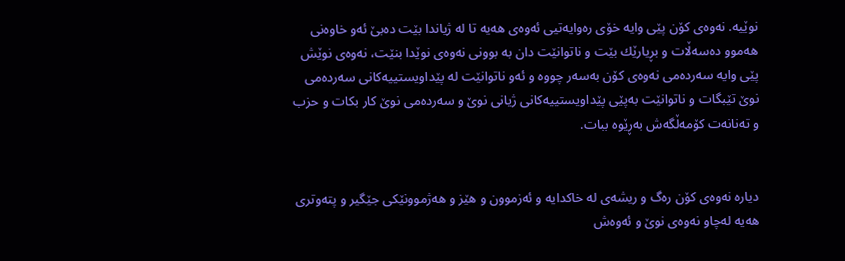نوێیه‌. نه‌وه‌ی كۆن پێی وایه‌ خۆی ره‌وایه‌تیی ئه‌وه‌ی هه‌یه‌ تا له‌ ژیاندا بێت ده‌بێ ئه‌و خاوه‌نی هه‌موو ده‌سه‌ڵات‌ و بڕیارێك بێت‌ و ناتوانێت دان به‌ بوونی نه‌وه‌ی نوێدا بنێت، نه‌وه‌ی نوێش پێی وایه‌ سه‌رده‌می نه‌وه‌ی كۆن به‌سه‌ر چووه‌ و ئه‌و ناتوانێت له‌ پێداویستییه‌كانی سه‌رده‌می نوێ تێبگات‌ و ناتوانێت به‌پێی پێداویستییه‌كانی ژیانی نوێ‌ و سه‌رده‌می نوێ كار بكات‌ و حزب‌ و ته‌نانه‌ت كۆمه‌ڵگه‌ش به‌ڕێوه‌ ببات.


دیاره‌ نه‌وه‌ی كۆن ره‌گ‌ و ریشه‌ی له‌ خاكدایه‌ و ئه‌زموون‌ و هێز و هه‌ژموونێكی جێگیر و پته‌وتری هه‌یه‌ له‌چاو نه‌وه‌ی نوێ و ئه‌وه‌ش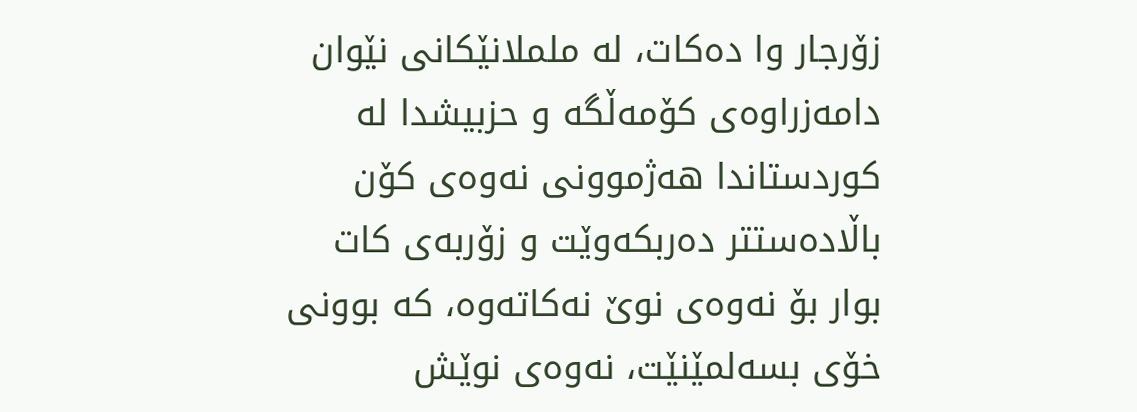زۆرجار وا ده‌كات، له‌ ململانێكانی نێوان دامه‌زراوه‌ی كۆمه‌ڵگه‌ و حزبیشدا له‌ كوردستاندا هه‌ژموونی نه‌وه‌ی كۆن باڵاده‌ستتر ده‌ربكه‌وێت‌ و زۆربه‌ی كات بوار بۆ نه‌وه‌ی نوێ نه‌كاته‌وه‌، كه‌ بوونی خۆی بسه‌لمێنێت، نه‌وه‌ی نوێش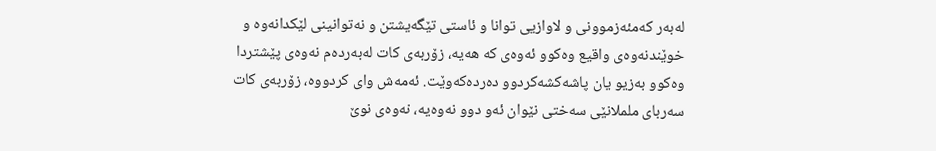له‌به‌ر كه‌مئه‌زموونی و لاوازیی توانا و ئاستی تێگه‌یشتن و نه‌توانینی لێكدانه‌وه‌ و خوێندنه‌وه‌ی واقیع وه‌كوو ئه‌وه‌ی كه‌ هه‌یه‌، زۆربه‌ی كات له‌به‌رده‌م نه‌وه‌ی پێشتردا وه‌كوو به‌زیو یان پاشه‌كشه‌كردوو ده‌رده‌كه‌وێت. ئه‌مه‌ش وای كردووه‌، زۆربه‌ی كات سه‌ربای ململانێی سه‌ختی نێوان ئه‌و دوو نه‌وه‌یه‌، نه‌وه‌ی نوێ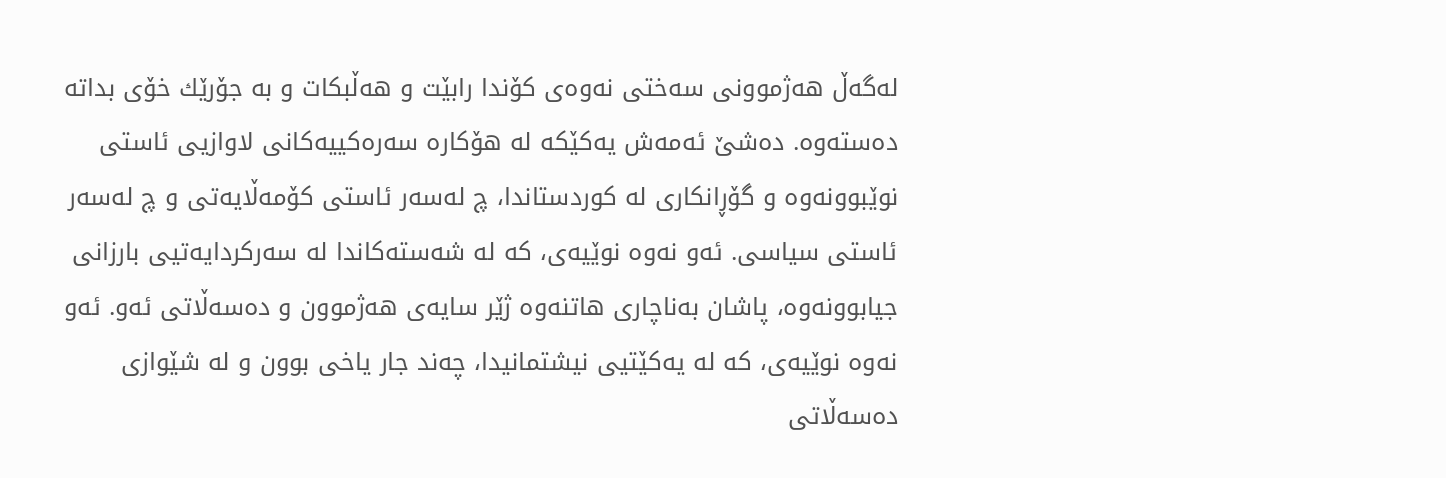له‌گه‌ڵ هه‌ژموونی سه‌ختی نه‌وه‌ی كۆندا رابێت‌ و هه‌ڵبكات‌ و به‌ جۆرێك خۆی بداته‌ ده‌سته‌وه‌. ده‌شێ ئه‌مه‌ش یه‌كێكە له‌ هۆكاره‌ سه‌ره‌كییه‌كانی لاوازیی ئاستی نوێبوونه‌وه‌ و گۆڕانكاری له‌ كوردستاندا، چ له‌سه‌ر ئاستی كۆمه‌ڵایه‌تی‌ و چ له‌سه‌ر ئاستی سیاسی. ئه‌و نه‌وه‌ نوێیه‌ی، كه‌ له‌ شه‌سته‌كاندا له‌ سه‌ركردایه‌تیی بارزانی جیابوونه‌وه‌، پاشان به‌ناچاری هاتنه‌وه‌ ژێر سایه‌ی هه‌ژموون‌ و ده‌سه‌ڵاتی ئه‌و. ئه‌و نه‌وه‌ نوێیه‌ی، كه‌ له‌ یه‌كێتیی نیشتمانیدا، چه‌ند جار یاخی بوون‌ و له‌ شێوازی ده‌سه‌ڵاتی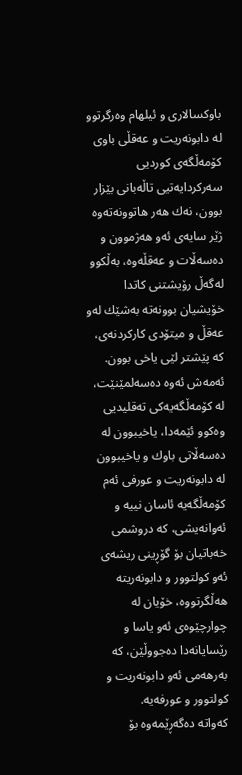باوكسالاری‌ و ئیلهام وه‌رگرتوو له‌ دابونه‌ریت‌ و عه‌قڵی باوی كۆمه‌ڵگه‌ی كوردیی سه‌ركردایه‌تیی تاڵه‌بانی بێزار بوون، نه‌ك هه‌ر هاتوونه‌ته‌وه‌ ژێر سایه‌ی ئه‌و هه‌ژموون‌ و ده‌سه‌ڵات‌ و عه‌قڵه‌وه‌، به‌ڵكوو له‌گه‌ڵ رۆیشتنی كاتدا خۆیشیان بوونه‌ته‌ به‌شێك له‌و عه‌قڵ‌ و میتۆدی كاركردنه‌ی، كه‌ پێشتر لێی یاخی بوون. ئه‌مه‌ش ئه‌وه‌ ده‌سه‌لمێنێت، له‌ كۆمه‌ڵگه‌یه‌كی ته‌قلیدیی وه‌كوو ئێمه‌دا، یاخیبوون له‌ ده‌سه‌ڵاتی باوك‌ و یاخیبوون له‌ دابونه‌ریت‌ و عورفی ئه‌م كۆمه‌ڵگه‌یه‌ ئاسان نییه‌ و ئه‌وانه‌یشی، كه‌ دروشمی خه‌باتیان بۆ گۆڕینی ریشه‌ی ئه‌و كو‌لتوور و دابونه‌ریته‌ هه‌ڵگرتووه‌، خۆیان له‌ چوارچێوه‌ی ئه‌و یاسا و رێسایانه‌دا ده‌جووڵێن، كه‌ به‌رهه‌می ئه‌و دابونه‌ریت‌ و كولتوور و عورفە‌یه‌.
كه‌واته‌ ده‌گه‌ڕێمه‌وه‌ بۆ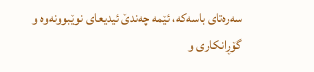سه‌ره‌تای باسه‌كه‌، ئێمه‌ چه‌ندێ ئیدیعای نوێبوونه‌وه‌ و گۆڕانكاری‌ و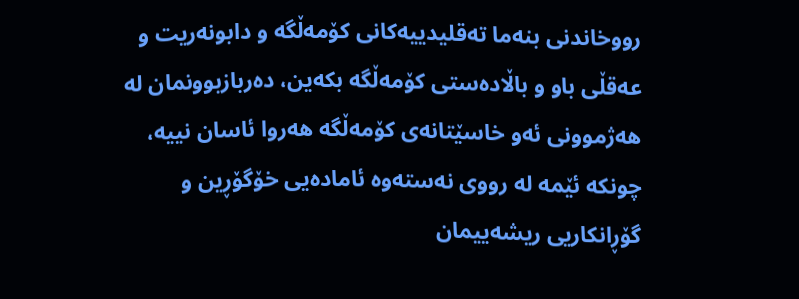رووخاندنی بنه‌ما ته‌قلیدییه‌كانی كۆمه‌ڵگه‌ و دابونه‌ریت‌ و عه‌قڵی باو و باڵاده‌ستی كۆمه‌ڵگه‌ بكه‌ین، ده‌ربازبوونمان له‌ هه‌ژموونی ئه‌و خاسێتانه‌ی كۆمه‌ڵگه‌ هه‌روا ئاسان نییه‌، چونكه‌ ئێمه‌ له‌ رووی نه‌سته‌وه‌ ئاماده‌یی خۆگۆڕین‌ و گۆڕانكاریی ریشه‌ییمان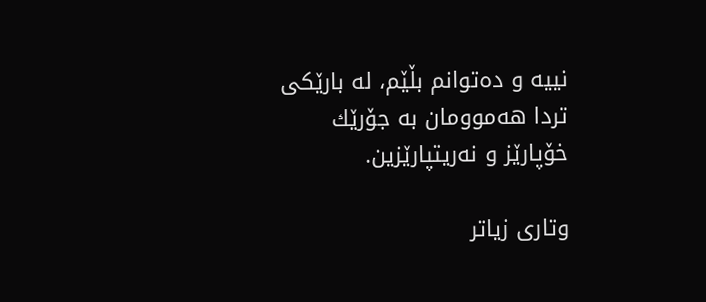نییه‌ و ده‌توانم بڵێم، له‌ بارێكی تردا هه‌موومان به‌ جۆرێك خۆپارێز و نەریتپارێزین.

وتاری زیاتر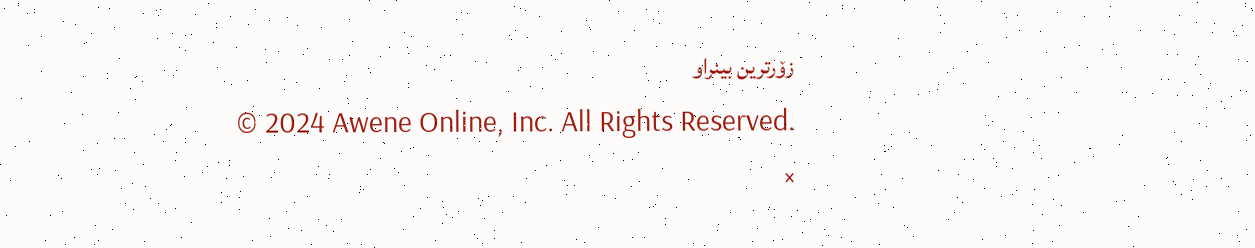زۆرترین بینراو
© 2024 Awene Online, Inc. All Rights Reserved.
×